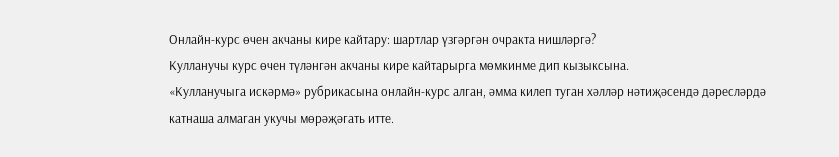Онлайн-курс өчен акчаны кире кайтару: шартлар үзгәргән очракта нишләргә?
Кулланучы курс өчен түләнгән акчаны кире кайтарырга мөмкинме дип кызыксына.
«Кулланучыга искәрмә» рубрикасына онлайн-курс алган, әмма килеп туган хәлләр нәтиҗәсендә дәресләрдә катнаша алмаган укучы мөрәҗәгать итте.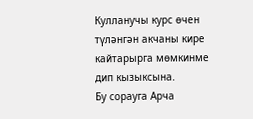Кулланучы курс өчен түләнгән акчаны кире кайтарырга мөмкинме дип кызыксына.
Бу сорауга Арча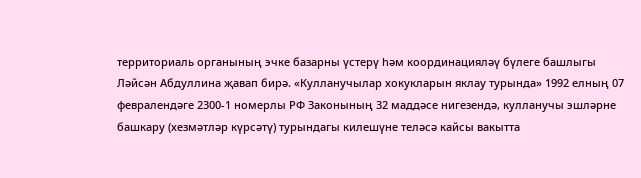территориаль органының эчке базарны үстерү һәм координацияләү бүлеге башлыгы Ләйсән Абдуллина җавап бирә. «Кулланучылар хокукларын яклау турында» 1992 елның 07 февралендәге 2300-1 номерлы РФ Законының 32 маддәсе нигезендә, кулланучы эшләрне башкару (хезмәтләр күрсәтү) турындагы килешүне теләсә кайсы вакытта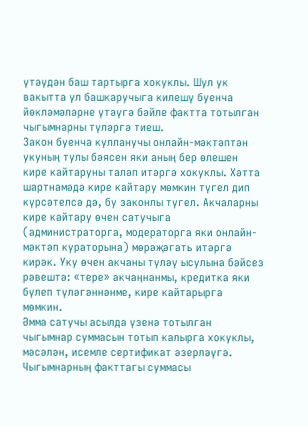үтәүдән баш тартырга хокуклы. Шул ук вакытта ул башкаручыга килешү буенча йөкләмәләрне үтәүгә бәйле фактта тотылган чыгымнарны түләргә тиеш.
Закон буенча кулланучы онлайн-мәктәптән укуның тулы бәясен яки аның бер өлешен кире кайтаруны таләп итәргә хокуклы. Хәтта шартнамәдә кире кайтару мөмкин түгел дип күрсәтелсә дә, бу законлы түгел. Акчаларны кире кайтару өчен сатучыга (администраторга, модераторга яки онлайн-мәктәп кураторына) мөрәҗәгать итәргә кирәк. Уку өчен акчаны түләү ысулына бәйсез рәвештә: «тере» акчаңнанмы, кредитка яки бүлеп түләгәннәнме, кире кайтарырга мөмкин.
Әмма сатучы асылда үзенә тотылган чыгымнар суммасын тотып калырга хокуклы, мәсәлән, исемле сертификат әзерләүгә. Чыгымнарның факттагы суммасы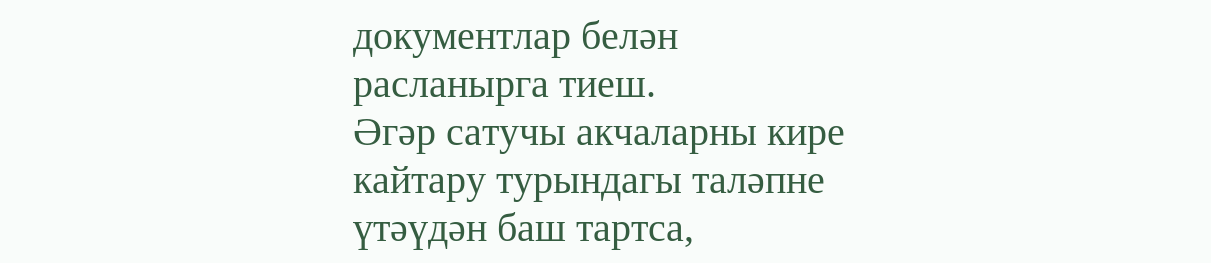документлар белән расланырга тиеш.
Әгәр сатучы акчаларны кире кайтару турындагы таләпне үтәүдән баш тартса,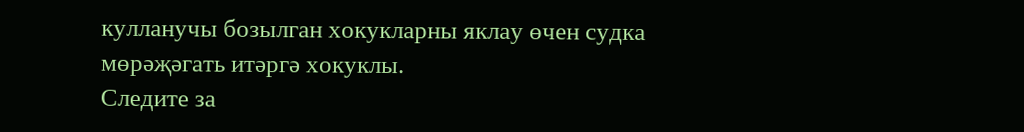кулланучы бозылган хокукларны яклау өчен судка мөрәҗәгать итәргә хокуклы.
Следите за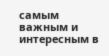самым важным и интересным в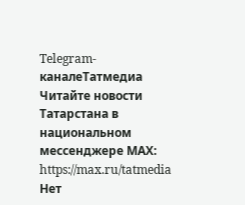Telegram-каналеТатмедиа
Читайте новости Татарстана в национальном мессенджере MАХ: https://max.ru/tatmedia
Нет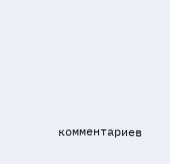комментариев